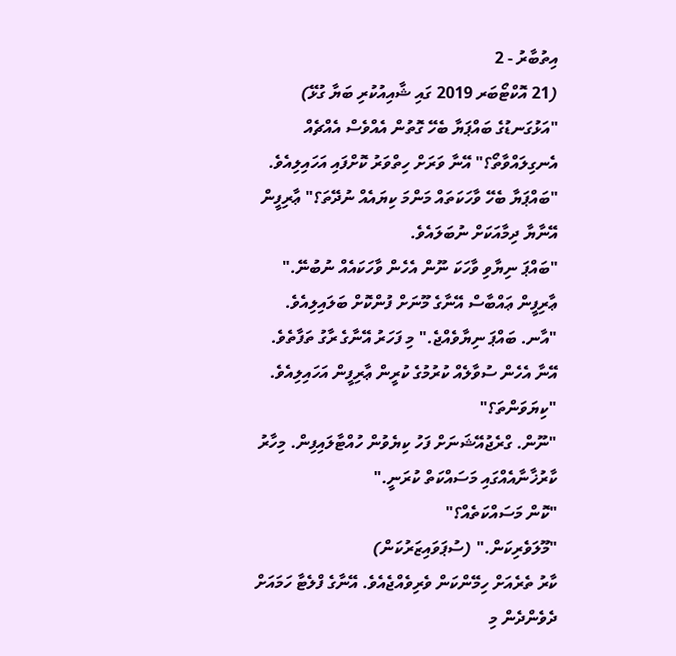އިތުބާރު - 2
(21 އޮކްޓޯބަރ 2019 ގައި ޝާއިއުކުރި ބަޔާ ގުޅޭ)
"އަޅުގަނޑުގެ ބައްޕަޔާ ބެހޭ ގޮތުން އެއްވެސް އެއްޗެއް އެނގިލައްވާތޯ؟" އޭނާ ވަރަށް ހިތްވަރު ކޮށްފައި އަހައިލިއެވެ.
"ބައްޕަޔާ ބެހޭ ވާހަކަތައް މަންމަ ކިޔައެއް ނުދޭތަ؟" ޢާރިފީން އޭނާޔާ ދިމާއަކަށް ނުބަލައެވެ.
"ބައްޕަ ނިޔާވި ވާހަކަ ނޫން އެހެން ވާހަކައެއް ނުބުނޭ."
ޢާރިފީން ޢައްބާސް އޭނާގެ މޫނަށް ފުންކޮށް ބަލައިލިއެވެ. "އާނ. ބައްޕަ ނިޔާވެއްޖެ." މި ފަހަރު އޭނާގެ ރާގު ތަފާތެވެ. އޭނާ އެހެން ސުވާލެއް ކުރުމުގެ ކުރީން ޢާރިފީން އަހައިލިއެވެ. "ކިޔަވަންތަ؟"
"ނޫން. ގްރެޖުއޭޝަނަށް ފަހު ކިޔެވުން ހުއްޓާލައިފިން. މިހާރު ކާރުޚާނާއެއްގައި މަސައްކަތް ކުރަނީ."
"ކޮން މަސައްކަތެއް؟"
"މޫލަވެރިކަން." (ސުޕަވައިޒަރުކަން)
ކާރު ތެރެއަށް ހިމޭންކަން ވެރިވެއްޖެއެވެ. އޭނާގެ ފްލެޓާ ހަމައަށް ދެވެންދެން މި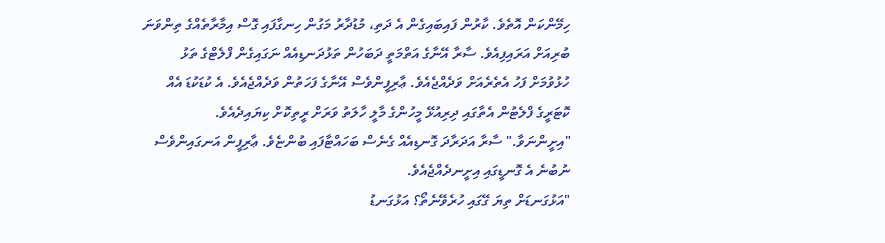ހިމޭންކަން އޮތެވެ. ކާރުން ފައިބައިގެން އެ ދަތި، މުޑުދާރު މަގުން ހިނގާފައި ގޮސް އިމާރާތެއްގެ ތިންވަނަ ބުރިއަށް އަރައިފިއެވެ. ސާރާ އޭނާގެ އަތްމަތީ ދަބަހުން ތަޅުދަނޑިއެއް ނަގައިގެން ފްލެޓްގެ ތަޅު ހުޅުވުމަށް ފަހު އެތެރެއަށް ވަދެއްޖެއެވެ. ޢާރިފީންވެސް އޭނާގެ ފަހަތުން ވަދެއްޖެއެވެ. އެ ކުޑަކުޑަ އެއް ކޮޓަރީގެ ފްލެޓުން އެތާގައި ދިރިއުޅޭ މީހުންގެ މާލީ ހާލަތު ވަރަށް ރީތިކޮށް ކިޔައިދެއެވެ.
"އިށީންނަވާ." ސާރާ އަދަރާދަ ގޮނޑިއެއް ގެނެސް ބަހައްޓާފައި ބުންޏެވެ. ޢާރިފީން އަނގައިންވެސް ނުބުނެ އެ ގޮނޑީގައި އިށީނދެއްޖެއެވެ.
"އަޅުގަނޑަށް ތިޔަ ގޭގައި ހުރެވޭނެތޯ؟ އަޅުގަނޑު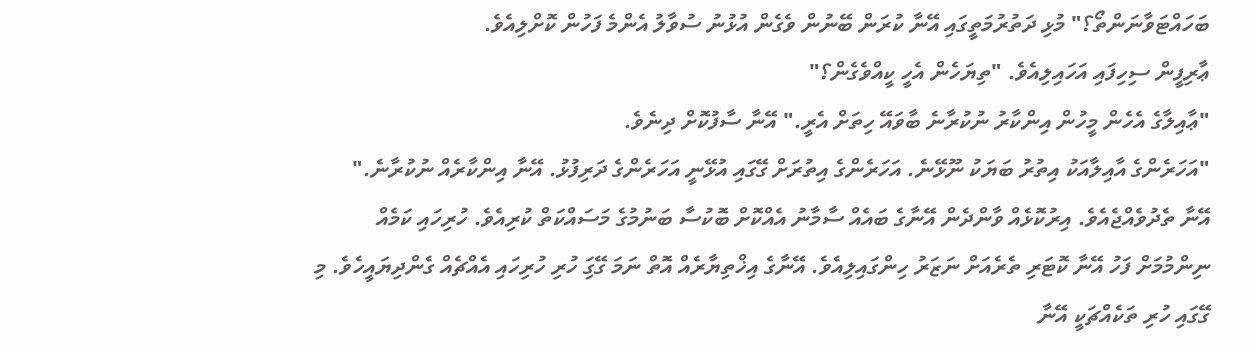ބަހައްޓަވާނަންތޯ؟" މުޅި ދަތުރުމަތީގައި އޭނާ ކުރަން ބޭނުން ވެގެން އުޅުނު ސުވާލު އެންމެ ފަހުން ކޮށްލިއެވެ.
ޢާރިފީން ސިހިފައި އަހައިލިއެވެ. "ތިޔަހެން އެހީ ކީއްވެގެން؟"
"ޢާއިލާގެ އެހެން މީހުން އިންކާރު ނުކުރާނެ ބާވައޭ ހިތަށް އެރީ." އޭނާ ސާފުކޮށް ދިނެވެ.
"އަހަރެންގެ އާއިލާއަކު އިތުރު ބަޔަކު ނޫޅޭނެ. އަހަރެންގެ އިތުރަށް ގޭގައި އުޅޭނީ އަހަރެންގެ ދަރިފުޅު. އޭނާ އިންކާރެއް ނުކުރާނެ."
އޭނާ ތެދުވެއްޖެއެވެ. އިރުކޮޅެއް ވާންދެން އޭނާގެ ބައެއް ސާމާނު އެއްކޮށް ބޮކުސާ ބަނުމުގެ މަސައްކަތް ކުރިއެވެ. ހުރިހައި ކަމެއް ނިންމުމަށް ފަހު އޭނާ ކޮޓަރި ތެރެއަށް ނަޒަރު ހިންގައިލިއެވެ. އޭނާގެ އިޚްތިޔާރެއް އޮތް ނަމަ ގޭގަި ހުރި ހުރިހައި އެއްޗެއް ގެންދިޔައީހެވެ. މި ގޭގައި ހުރި ތަކެއްޗަކީ އޭނާ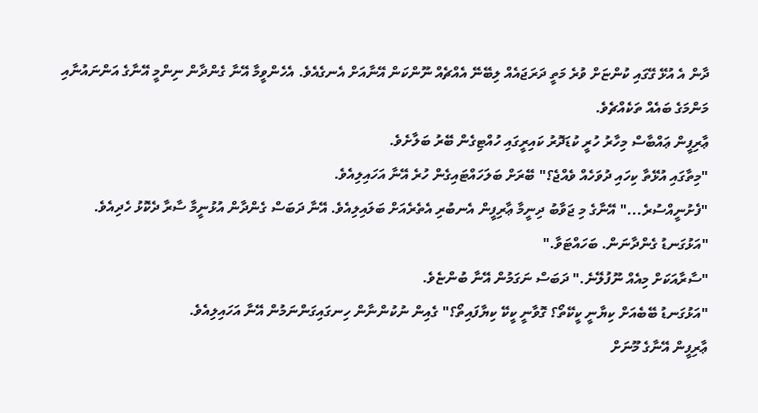ދާން އެ އުޅޭ ގޭގައި ކުންޏަށް ވުރެ މަތީ ދަރަޖައެއް ލިބޭނޭ އެއްޗެއް ނޫންކަން އޭނާއަށް އެނގެއެވެ. އެހެންވީމާ އޭނާ ގެންދާން ނިންމީ އޭނާގެ އަންނައުނާއި މަންމަގެ ބައެއް ތަކެއްޗެވެ.
ޢާރިފީން ޢައްބާސް މިހާރު ހުރީ ކުޑަދޮރު ކައިރީގައި ހުއްޓިގެން ބޭރު ބަލާށެވެ.
"މިތާގައި އުޅޭތާ ކިހައި ދުވަހެއް ވެއްޖެ؟" ބޭރަށް ބަލަހައްޓައިގެން ހުރެ އޭނާ އަހައިލިއެވެ.
"ފެށުނީއްސުރެ..." އޭނާގެ މި ޖަވާބު ދިނީމާ ޢާރިފީން އެނބުރި އެތެރެއަށް ބަލައިލިއެވެ. އޭނާ ދަބަސް ގެންދާން އުޅުނީމާ ސާރާ ދެކޮޅު ހެދިއެވެ.
"އަޅުގަނޑު ގެންދާނަން. ބަހައްޓަވާ."
"ސާރާއަކަށް މިއެއް ނޫފުލޭނެ." ދަބަސް ނަގަމުން އޭނާ ބުންޏެވެ.
"އަޅުގަނޑު ބޭބެއަށް ކިޔާނީ ކީކޭތޯ؟ ގޮވާނީ ކީކޭ ކިޔާފައިތޯ؟" ގެއިން ނުކުންނާން ހިނގައިގަންނަމުން އޭނާ އަހައިލިއެވެ.
ޢާރިފީން އޭނާގެ މޫނަށް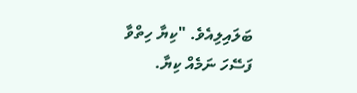ބަލައިލިއެވެ. "ކިޔާ ހިތްވާ ފަސޭހަ ނަމެއް ކިޔާ.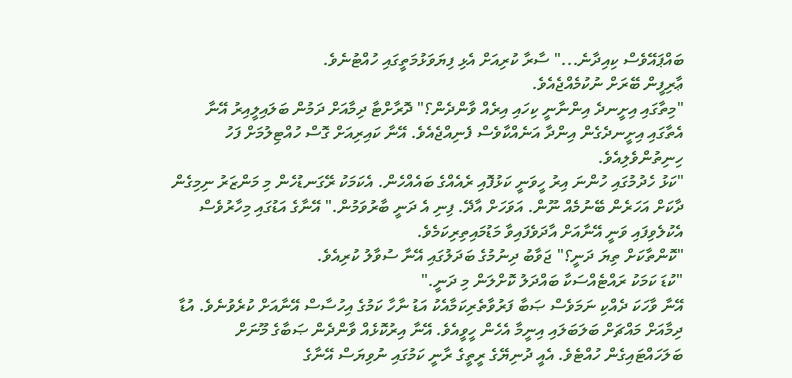ބައްޕައޭވެސް ކިއިދާނެ..." ސާރާ ކުރިއަށް އެޅި ފިޔަވަޅުމަތީގައި ހުއްޓުނެވެ.
ޢާރިފީން ބޭރަށް ނުކުމެއްޖެއެވެ.
"މިތާގައި އިށީނދެ އިންނާނީ ކިހައި އިރެއް ވާންދެން؟" ދޮރާށްޓާ ދިމާއަށް ދަމުން ބަލައިލީއިރު އޭނާ އެތާގައި އިށީނދެގެން އިންދާ އަނެއްކާވެސް ފެނިއްޖެއެވެ. އޭނާ ކައިރިއަށް ގޮސް ހުއްޓިލުމަށް ފަހު ހިނިތުންވެލިއެވެ.
"ކަޅު ހެދުމުގައި ހުންނަ އިރު ހީވަނީ ކަޅުފޮއި ރެއެއްގެ ބައެއްހެން. އެކަމަކު ރޭގަނޑުހެން މި މަންޒަރު ނިމިގެން ދާކަށް އަހަރެން ބޭނުމެއް ނޫން. އަވަހަށް އާދޭ. ފިނި އެ ދަނީ ބާރުވަމުން." އޭނާގެ އަޑުގައި މިހާރުވެސް އެކުލެވިފައި ވަނީ އޭނާއަށް އާދަވެފައިވާ މަޑުމައިތިރިކަމެވެ.
"ކޮންތާކަށް ތިޔަ ދަނީ؟" ޖަވާބު ދިނުމުގެ ބަދަލުގައި އޭނާ ސުވާލު ކުރިއެވެ.
"ކުޑަ ކަމަކު ރައްޓެއްސަކާ ބައްދަލު ކޮށްލަން މި ދަނީ."
އޭނާ ވާހަކަ ދެއްކި ނަމަވެސް ޞަބާ ފަރުވާތެރިކަމާއެކު އަޑު ނާހާ ކަމުގެ އިހުސާސް އޭނާއަށް ކުރެވުނެވެ. އުޑާ ދިމާއަށް މައްޗަށް ބަލަބަލައި އިނީމާ އެހެން ހީވީއެވެ. އޭނާ އިރުކޮޅެއް ވާންދެން ޞަބާގެ މޫނަށް ބަލަހައްޓައިގެން ހުއްޓެވެ. އެއީ ދުނިޔޭގެ ރީތީގެ ރާނީ ކަމުގައި ނުވިޔަސް އޭނާގެ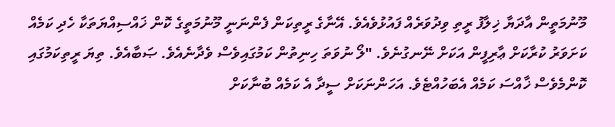މޫނުމަތީން އާދަޔާ ޚިލާފު ރީތި ވިދުވަރެއް ފައުޅުވެއެވެ. އޭނާގެ ރީތިކަން ފެންނަނީ މޫނުމަތީގެ ކޮން ޚައްސިއްޔަތަކާ ހެދި ކަމެއް ކަށަވަރު ކުރާކަށް ޢާރިފީން އަކަށް ނޭނގުނެވެ. "ލޯ ނުވަތަ ހިނިތުން ކަމުގައިވެސް ވެދާނެއެވެ. ޞަބާއެވެ. ތިޔަ ރީތިކަމުގައި ކޮންމެވެސް ޚާއްސަ ކަމެއް އެބަހުއްޓެވެ. އަހަންނަކަށް ސީދާ އެ ކަމެއް ބުނާކަށް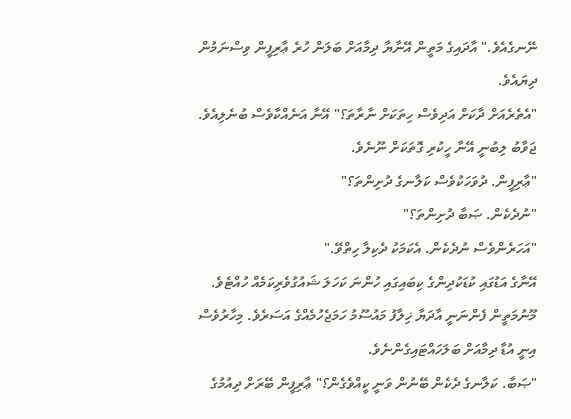ނޭނގެއެވެ." އާދައިގެ މަތީން އޭނާޔާ ދިމާއަށް ބަލަން ހުރެ ޢާރިފީން ވިސްނަމުން ދިޔައެވެ.
"އެތެރެއަށް ދާކަށް އަދިވެސް ހިތަކަށް ނާރާތަ؟" އޭނާ އަނެއްކާވެސް ބުނެލިއެވެ.
ޖަވާބު ލިބުނީ އޭނާ ހީކުރި ގޮތަކަށް ނޫނެވެ.
"ޢާރިފީން. ދުވަހަކުވެސް ކަލާނގެ ދުށިންތަ؟"
"ނުދެކެން. ޞަބާ ދުށިންތަ؟"
"އަހަރެންވެސް ނުދެކެން. އެކަމަކު ދެކިލާ ހިތްވޭ."
އޭނާގެ އަޑުގައި ކުޑަކުދިންގެ ކިބައިގައި ހުންނަ ކަހަލަ ޝައުގުވެރިކަމެއް ހުއްޓެވެ. މޫނުމަތީން ފެންނަނީ އާދަޔާ ޚިލާފު މައުސޫމު ހަމަޖެހުމެއްގެ އަސަރެވެ. މިހާރުވެސް އިނީ އުޑާ ދިމާއަށް ބަލަހައްޓައިގެންނެވެ.
"ޞަބާ. ކަލާނގެ ދެކެން ބޭނުން ވަނީ ކީއްވެގެން؟" ޢާރިފީން ބޭރަށް ދިއުމުގެ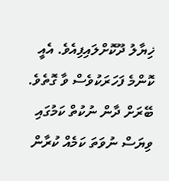ޚިޔާލު ދޫކޮށްލައިފިއެވެ. އެއީ ކޮންމެ ފަހަރަކުވެސް ވާ ގޮތެވެ. ބޭރަށް ދާން ނުކުތް ކަމުގައި ވިޔަސް ނުވަތަ ކަމެއް ކުރާން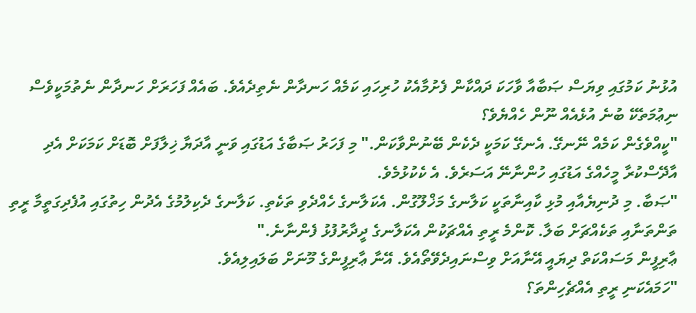އުޅުނު ކަމުގައި ވިޔަސް ޞަބާއާ ވާހަކަ ދައްކާން ފެށުމާއެކު ހުރިހައި ކަމެއް ހަނދާން ނެތިދެއެވެ. ބައެއް ފަހަރަށް ހަނދާން ނެތުމަކީވެސް ނިޢުމަތެކޭ ބުނެ އުޅެއެއް ނޫން ހެއްޔެވެ؟
"ކީއްވެގެން ކަމެއް ނޭނގޭ. އެނގޭ ކަމަކީ ދެކެން ބޭނުންވާކަން." މި ފަހަރު ޞަބާގެ އަޑުގައި ވަނީ އާދަޔާ ޚިލާފަށް ބޮޑަށް ކަމަކަށް އެދި އާދޭސްކުރާ މީހެއްގެ އަޑުގައި ހުންނާނޭ އަސަރެވެ. އެ ކެކުޅުމެވެ.
"ޞަބާ. މި ދުނިޔެއާއި މުޅި ކާއިނާތަކީ ކަލާނގެ މަޚްލޫގުން. އެކަލާނގެ ހެއްދެވި ތަކެތި. ކަލާނގެ ދެކިލުމުގެ އެދުން ހިތުގައި އުފެދިގަތީމާ ރީތި ތަންތަނާއި ތަކެއްޗަށް ބަލާ. ކޮންމެ ރީތި އެއްޗަކުން އެކަލާނގެ ދީދާރުފުޅު ފެންނާނެ."
ޢާރިފީން މަސައްކަތް ދިޔައީ އޭނާއަށް ވިސްނައިދެވޭތޯއެވެ. އޭނާ ޢާރިފީންގެ މޫނަށް ބަލައިލިއެވެ.
"ހަމައެކަނި ރީތި އެއްޗެހިންތަ؟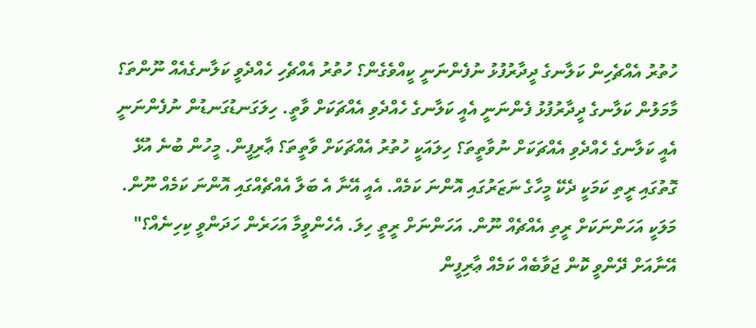ހުތުރު އެއްޗެހިން ކަލާނގެ ދީދާރުފުޅު ނުފެންނަނީ ކީއްވެގެން؟ ހުތުރު އެއްޗެހި ހެއްދެވީ ކަލާނގެއެއް ނޫންތަ؟ މާމަލުން ކަލާނގެ ދީދާރުފުޅު ފެންނަނީ އެއީ ކަލާނގެ ހެއްދެވި އެއްޗަކަށް ވާތީ. ހިލަގަނޑުގަނޑުން ނުފެންނަނީ އެއީ ކަލާނގެ ހެއްދެވި އެއްޗަކަށް ނުވާތީތަ؟ ހިލައަކީ ހުތުރު އެއްޗަކަށް ވާތީތަ؟ ޢާރިފީން. މީހުން ބުނެ އުޅޭ ގޮތުގައި ރީތި ކަމަކީ ދެކޭ މީހާގެ ނަޒަރުގައި އޮންނަ ކަމެއް. އެއީ އޭނާ އެ ބަލާ އެއްޗެއްގައި އޮންނަ ކަމެއް ނޫން. މަލަކީ އަހަންނަކަށް ރީތި އެއްޗެއް ނޫން. އަހަންނަށް ރީތީ ހިލަ. އެހެންވީމާ އަހަރެން ހަދަންވީ ކިހިނެއް؟"
އޭނާއަށް ދޭންވީ ކޮން ޖަވާބެއް ކަމެއް ޢާރިފީން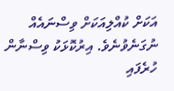އަކަށް ކުއްލިއަކަށް ވިސްނައެއް ނުގަނެވުނެވެ. އިރުކޮޅަކު ވިސްނާން ހުރެފައި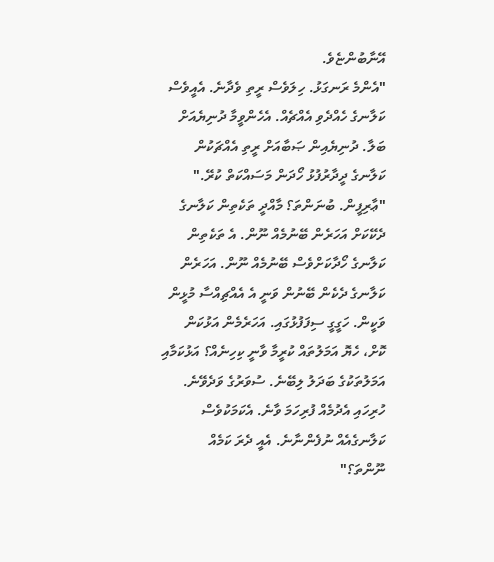އޭނާބުންޏެވެ.
"އެންމެ ރަނގަޅު. ހިލަވެސް ރީތި ވެދާނެ. އެއީވެސް ކަލާނގެ ހެއްދެވި އެއްޗެއް. އެހެންވީމާ ދުނިޔެއަށް ބަލާ. ދުނިޔެއިން ޞަބާއަށް ރީތި އެއްޗަކުން ކަލާނގެ ދީދާރުފުޅު ހޯދަން މަސައްކަތް ކުރޭ."
"ޢާރިފީން. ބުނަންތަ؟ މާއްދީ ތަކެތިން ކަލާނގެ ދެކޭކަށް އަހަރެން ބޭނުމެއް ނޫން. އެ ތަކެތިން ކަލާނގެ ހޯދާކަށްވެސް ބޭނުމެއް ނޫން. އަހަރެން ކަލާނގެ ދެކެން ބޭނުން ވަނީ އެ އެއްޗިއްސާ މުޅީން ވަކީން. ހަގީގީ ސިފަފުޅުގައި. އަހަރެމެން އަޅުކަން ކޮށް، ހެޔޮ އަމަލުތައް ކުރީމާ ވާނީ ކިހިނެއް؟ އަޅުކަމާއި އަމަލުތަކުގެ ބަދަލު ލިބޭނެ. ސުވަރުގެ ވަދެވޭނެ. ހުރިހައި އެދުމެއް ފުރިހަމަ ވާނެ. އެކަމަކުވެސް ކަލާނގެއެއް ނުފެންނާނެ. އެއީ ދެރަ ކަމެއް ނޫންތަ؟"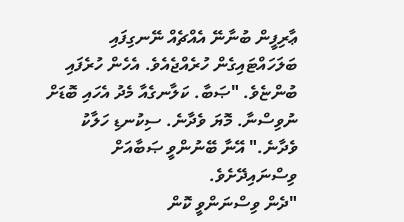ޢާރިފީން ބުނާނޭ އެއްޗެއް ނޭނގިފައި ބަލަހައްޓައިގެން ހުރެއްޖެއެވެ. އެހެން ހުރެފައި ބުންޏެވެ. "ޞަބާ. ކަލާނގެއާ މެދު އެހައި ބޮޑަށް ނުވިސްނާ. މޮޔަ ވެދާނެ. ސިކުނޑި ހަލާކު ވެދާނެ." އޭނާ ބޭނުންވީ ޞަބާއަށް ވިސްނައިދޭށެވެ.
"ދެން ވިސްނަންވީ ކޮން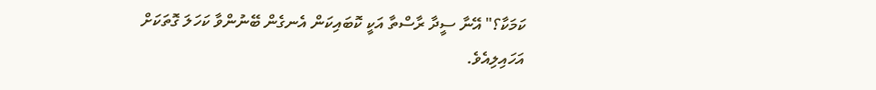ކަމަކާ؟" އޭނާ ސީދާ ރާސްތާ އަކީ ކޮބައިކަން އެނގެން ބޭނުންވާ ކަހަލަ ގޮތަކަށް އަހައިލިއެވެ.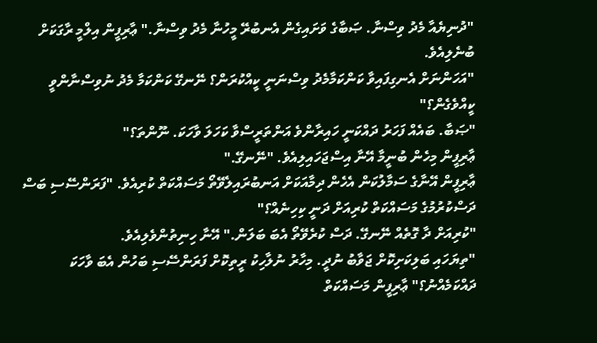"ދުނިޔެއާ މެދު ވިސްނާ. ޞަބާގެ ވަށައިގެން އެނބުރޭ މީހުނާ މެދު ވިސްނާ." ޢާރިފީން އިލްމީ ރާގަކަށް ބުނެލިއެވެ.
"އަހަންނަށް އެނގިފައިވާ ކަންކަމާމެދު ވިސްނަނީ ކީއްކުރަން؟ ނޭނގޭ ކަންކަމާ މެދު ނުވިސްނާންވީ ކީއްވެގެން؟"
"ޞަބާ. ބައެއް ފަހަރު ދައްކަނީ ހައިރާންވެ އަންތަރީސްވާ ކަހަލަ ވާހަކަ. ނޫންތަ؟"
ޢާރިފީން މިހެން ބުނީމާ އޭނާ އިސްޖަހައިލިއެވެ. "ނޭނގޭ."
ޢާރިފީން އޭނާގެ ސަމާލުކަން އެހެން ދިމާއަކަށް އަނބުރައިލެވޭތޯ މަސައްކަތް ކުރިއެވެ. "ފަރަންސޭސި ބަސް ދަސްކުރުމުގެ މަސައްކަތް ކުރިއަށް ދަނީ ކިހިނެއް؟"
"ކުރިއަށް ދާ ގޮތެއް ނޭނގޭ. ދަސް ކުރެވޭތޯ އެބަ ބަލަން." އޭނާ ހިނިތުންވެލިއެވެ.
"ތިޔަހައި ބަލިކަށިކޮށް ޖަވާބު ނުދީ. މިހާރު ނުލާހިކު ރީތިކޮށް ފަރަންސޭސި ބަހުން އެބަ ވާހަކަ ދައްކަމެއްނު؟" ޢާރިފީން މަސައްކަތް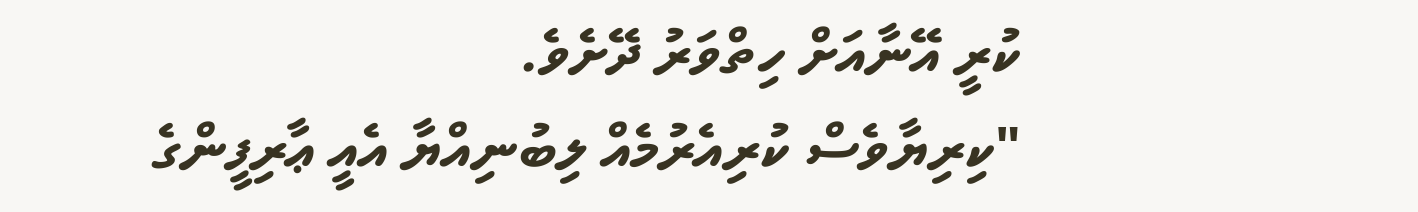ކުރީ އޭނާއަށް ހިތްވަރު ދޭށެވެ.
"ކިރިޔާވެސް ކުރިއެރުމެއް ލިބުނިއްޔާ އެއީ ޢާރިފީންގެ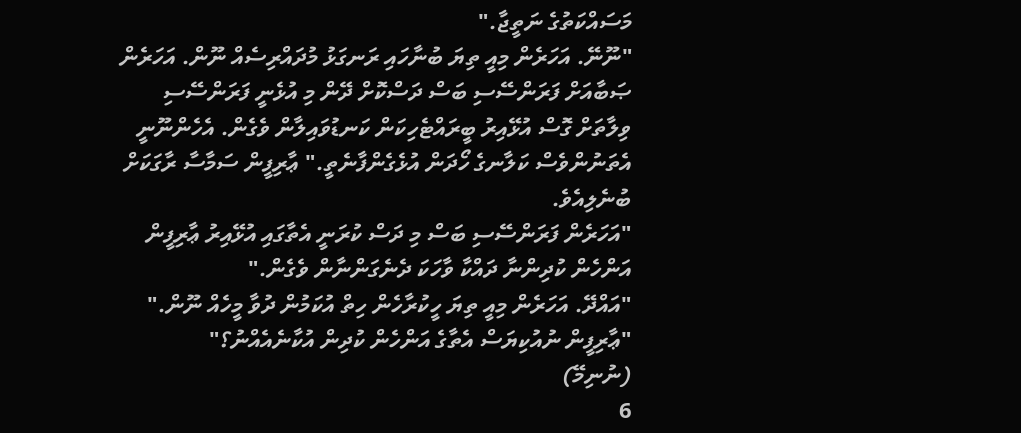މަސައްކަތުގެ ނަތީޖާ."
"ނޫނޭ. އަހަރެން މިއީ ތިޔަ ބުނާހައި ރަނގަޅު މުދައްރިސެއް ނޫން. އަހަރެން ޞަބާއަށް ފަރަންސޭސި ބަސް ދަސްކޮށް ދޭން މި އުޅެނީ ފަރަންސޭސި ވިލާތަށް ގޮސް އުޅޭއިރު ބީރައްޓެހިކަން ކަނޑުވައިލާން ވެގެން. އެހެންނޫނީ އެތަނުންވެސް ކަލާނގެ ހޯދަން އުޅެގެންފާނެތީ." ޢާރިފީން ސަމާސާ ރާގަކަށް ބުނެލިއެވެ.
"އަހަރެން ފަރަންސޭސި ބަސް މި ދަސް ކުރަނީ އެތާގައި އުޅޭއިރު ޢާރިފީން އަންހެން ކުދިންނާ ދައްކާ ވާހަކަ ދެނެގަންނާން ވެގެން."
"އައްދޭ. އަހަރެން މިއީ ތިޔަ ހީކުރާހެން ހިތް އުކަމުން ދުވާ މީހެއް ނޫން."
"ޢާރިފީން ނުއުކިޔަސް އެތާގެ އަންހެން ކުދިން އުކާނެއެއްނު؟"
(ނުނިމޭ)
6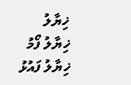ޚިޔާލު
ޚިޔާލު ފޯމު
ޚިޔާލު ފައުޅު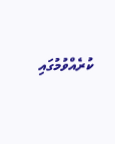ކުރެއްވުމުގައި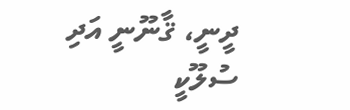ދީނީ، ޤާނޫނީ އަދި ސުލޫކީ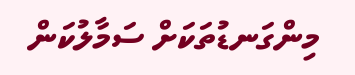މިންގަނޑުތަކަށް ސަމާލުކަން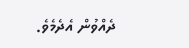ދެއްވުން އެދެމެވެ.